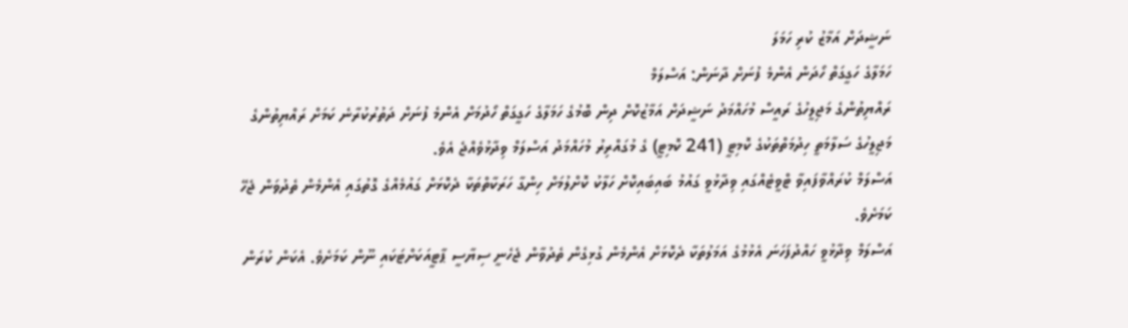ނަޝީދަށް އަމާޒު ކުރި ހަމަލަ
ހަމަލާގެ ހަގީގަތް ހޯދަން އެންމެ ފުނަށް ދާނަން: އަސްލަމް
ރައްޔިތުންގެ މަޖިލީހުގެ ރައީސް މުހައްމަދު ނަޝީދަށް އަމާޒުކޮށް ދިން ބޮމުގެ ހަމަލާގެ ހަގީގަތް ހޯދުމަށް އެންމެ ފުނަށް ދަތުރުކުރާނެ ކަމަށް ރައްޔިތުންގެ މަޖިލީހުގެ ސަލާމަތީ ހިދުމަތްތަކުގެ ކޮމިޓީ (241 ކޮމިޓީ) ގެ މުގައްރިރު މުހައްމަދު އަސްލަމް ވިދާޅުވެއްޖެ އެވެ.
އަސްލަމް ކުރައްވާފައިވާ ޓްވީޓެއްގައި ވިދާޅުވީ ގައުމު ބައިބައިކޮށް ހަލާކު ކޮށްލުމަށް ހިންގާ ހަރަކާތްތަކާ ދެކޮޅަށް ގައުމެއްގެ ގޮތުގައި އެންމެން ތެދުވަން ޖެހޭ ކަމަށެވެ.
އަސްލަމް ވިދާޅުވީ ހައްދުފަހަނަ އެޅުމުގެ އަމަލުތަކާ ދެކޮޅަށް އެންމެން ގުޅިގެން ތެދުވާން ޖެހެނީ ސިޔާސީ ޕާޓީއަކަށްޓަކައި ނޫން ކަމަށެވެ. އެކަން ކުރަން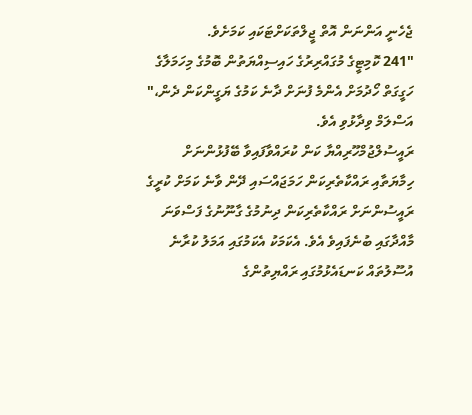ޖެހެނީ އަންނަން އޮތް ޖީލްތަކަށްޓަކައި ކަމަށެވެ.
"241 ކޮމިޓީގެ މުގައްރިރުގެ ހައިސިއްޔަތުން ބޮމުގެ މިހަމަލާގެ ހަގީގަތް ހޯދުމަށް އެންމެ ފުނަށް ދާނެ ކަމުގެ ޔަގީންކަން ދެން،" އަސްލަމް ވިދާޅުވި އެވެ.
ރައީސުލްޖުމްހޫރިއްޔާ ކަން ކުރައްވާފައިވާ ބޭފުޅުންނަށް ހިމާޔަތާއި ރައްކާތެރިކަން ހަމަޖައްސައި ދޭން ވާނެ ކަމަށް ކުރީގެ ރައީސުންނަށް ރައްކާތެރިކަން ދިނުމުގެ ގާނޫނުގެ ފަސްވަނަ މާއްދާގައި ބުނެފައިވެ އެވެ. އެކަމަކު އެކަމުގައި އަމަލު ކުރާނެ އުސޫލުތައް ކަނޑައެޅުމުގައި ރައްޔިތުންގެ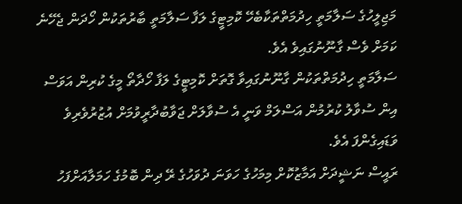މަޖިލީހުގެ ސަލާމަތީ ހިދުމަތްތަކާބެހޭ ކޮމިޓީގެ ލަފާ ސަލާމަތީ ބާރުތަކުން ހޯދަން ޖެހޭނެ ކަމަށް ވެސް ގާނޫނުގައިވެ އެވެ.
ސަލާމަތީ ހިދުމަތްތަކުން ގާނޫނުގައިވާ ގޮތަށް ކޮމިޓީގެ ލަފާ ހޯދާތޯ މީގެ ކުރިން އަވަސް އިން ސުވާލު ކުރުމުން އަސްލަމް ވަނީ އެ ސުވާލަށް ޖަވާބުދާރީވުމަށް އުޒުރުވެރިވެ ވަޑައިގެންފަ އެވެ.
ރައީސް ނަޝީދަށް އަމާޒުކޮށް މިމަހުގެ ހަވަނަ ދުވަހުގެ ރޭ ދިން ބޮމުގެ ހަމަލާއަށްފަހު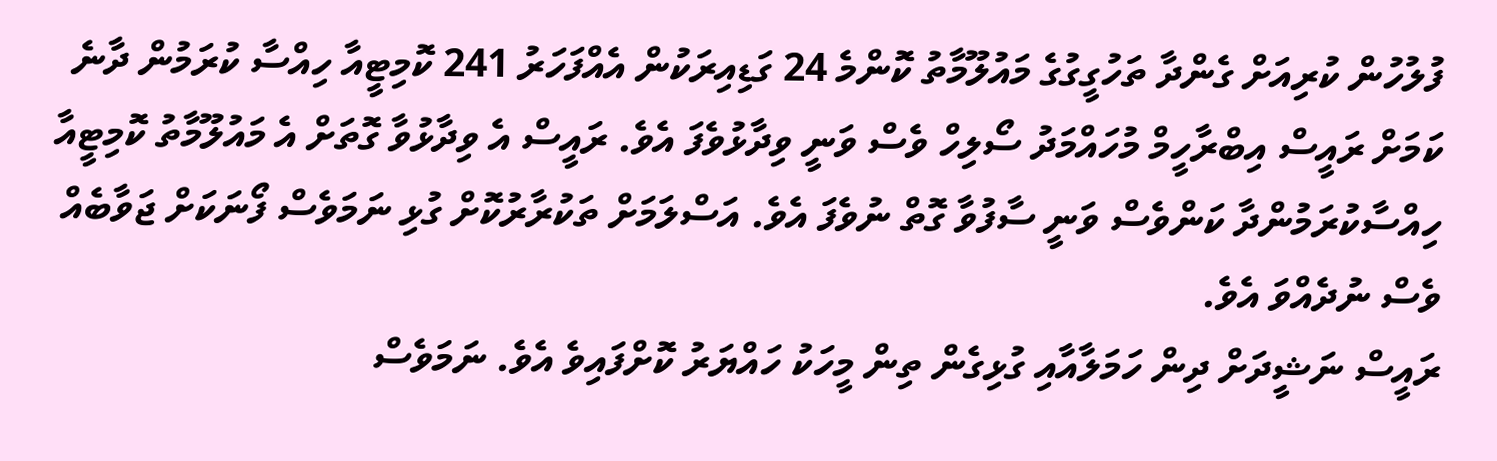ފުލުހުން ކުރިއަށް ގެންދާ ތަހުގީގުގެ މައުލޫމާތު ކޮންމެ 24 ގަޑިއިރަކުން އެއްފަހަރު 241 ކޮމިޓީއާ ހިއްސާ ކުރަމުން ދާނެ ކަމަށް ރައީސް އިބްރާހީމް މުހައްމަދު ސޯލިހް ވެސް ވަނީ ވިދާޅުވެފަ އެވެ. ރައީސް އެ ވިދާޅުވާ ގޮތަށް އެ މައުލޫމާތު ކޮމިޓީއާ ހިއްސާކުރަމުންދާ ކަންވެސް ވަނީ ސާފުވާ ގޮތް ނުވެފަ އެވެ. އަސްލަމަށް ތަކުރާރުކޮށް ގުޅި ނަމަވެސް ފޯނަކަށް ޖަވާބެއް ވެސް ނުދެއްވަ އެވެ.
ރައީސް ނަޝީދަށް ދިން ހަމަލާއާއި ގުޅިގެން ތިން މީހަކު ހައްޔަރު ކޮށްފައިވެ އެވެ. ނަމަވެސް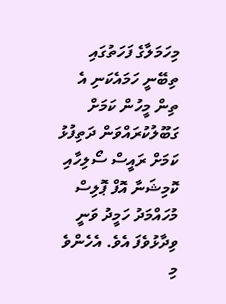މިހަމަލާގެ ފަހަތުގައި ތިބޭނީ ހަމައެކަނި އެ ތިން މީހުން ކަމަށް ގަބޫލުކުރައްވަން ދަތިފުޅު ކަމަށް ރައީސް ސޯލިހާއި ކޮމިޝަނާ އޮފް ޕޮލިސް މުހައްމަދު ހަމީދު ވަނީ ވިދާޅުވެފަ އެވެ. އެހެންވެ މި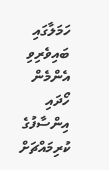ހަމަލާގައި ބައިވެރިވި އެންމެން ހޯދައި އިންސާފުގެ ކުރިމައްޗަށް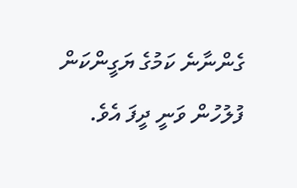ގެންނާނެ ކަމުގެ ޔަގީންކަން ފުލުހުން ވަނީ ދީފަ އެވެ.